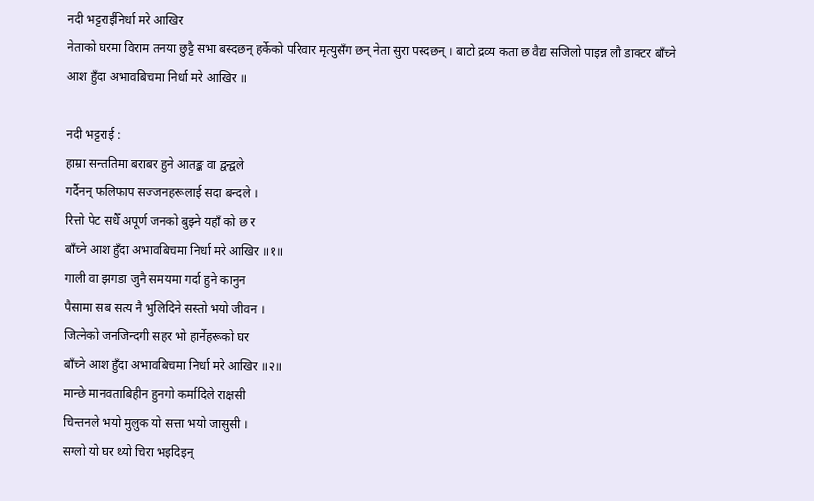नदी भट्टराईनिर्धा मरे आखिर
नेताको घरमा विराम तनया छुट्टै सभा बस्दछन् हर्केको परिवार मृत्युसँग छन् नेता सुरा पस्दछन् । बाटो द्रव्य कता छ वैद्य सजिलो पाइन्न लौ डाक्टर बाँच्ने आश हुँदा अभावबिचमा निर्धा मरे आखिर ॥

नदी भट्टराई :
हाम्रा सन्ततिमा बराबर हुने आतङ्क वा द्वन्द्वले
गर्दैनन् फलिफाप सज्जनहरूलाई सदा बन्दले ।
रित्तो पेट सधैँ अपूर्ण जनको बुझ्ने यहाँ को छ र
बाँच्ने आश हुँदा अभावबिचमा निर्धा मरे आखिर ॥१॥
गाली वा झगडा जुनै समयमा गर्दा हुने कानुन
पैसामा सब सत्य नै भुलिदिने सस्तो भयो जीवन ।
जित्नेको जनजिन्दगी सहर भो हार्नेहरूको घर
बाँच्ने आश हुँदा अभावबिचमा निर्धा मरे आखिर ॥२॥
मान्छे मानवताबिहीन हुनगो कर्मादिले राक्षसी
चिन्तनले भयो मुलुक यो सत्ता भयो जासुसी ।
सग्लो यो घर थ्यो चिरा भइदिइन्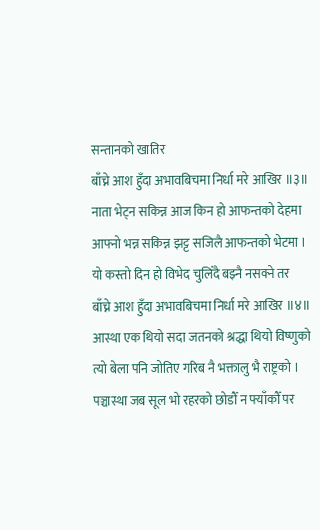सन्तानको खातिर
बाँच्ने आश हुँदा अभावबिचमा निर्धा मरे आखिर ॥३॥
नाता भेट्न सकिन्न आज किन हो आफन्तको देहमा
आफ्नो भन्न सकिन्न झट्ट सजिलै आफन्तको भेटमा ।
यो कस्तो दिन हो विभेद चुलिँदै बझ्नै नसक्ने तर
बाँच्ने आश हुँदा अभावबिचमा निर्धा मरे आखिर ॥४॥
आस्था एक थियो सदा जतनको श्रद्धा थियो विष्णुको
त्यो बेला पनि जोतिए गरिब नै भक्तालु भै राष्ट्रको ।
पञ्चास्था जब सूल भो रहरको छोडौँ न फ्याँकौँ पर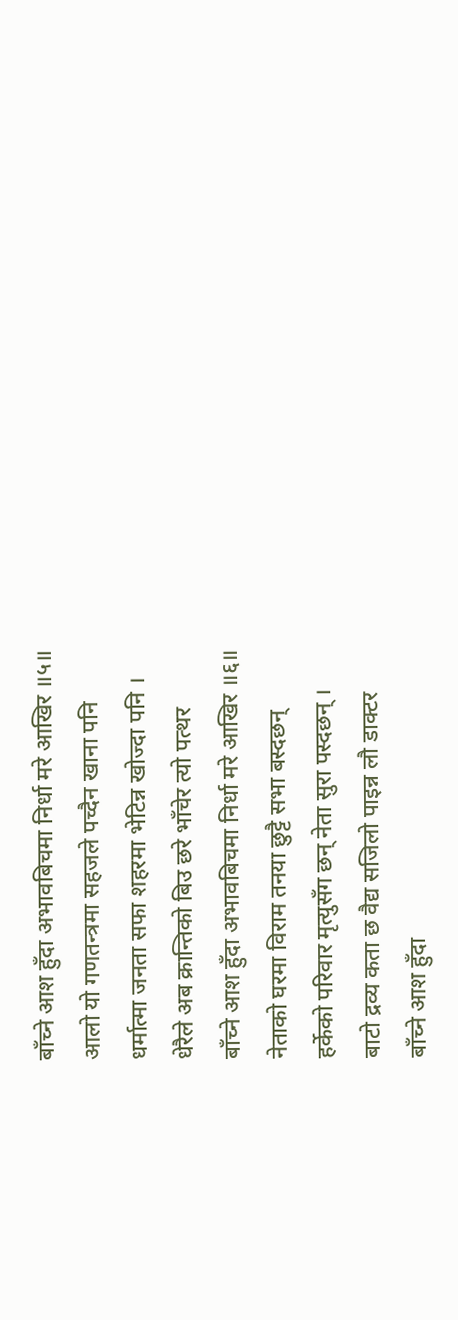बाँच्ने आश हुँदा अभावबिचमा निर्धा मरे आखिर ॥५॥
आलो यो गणतन्त्रमा सहजले पच्दैन खाना पनि
धर्मात्मा जनता सफा शहरमा भेटिन्न खोज्दा पनि ।
धेरैले अब क्रान्तिको बिउ छरे भाँचेर त्यो पत्थर
बाँच्ने आश हुँदा अभावबिचमा निर्धा मरे आखिर ॥६॥
नेताको घरमा विराम तनया छुट्टै सभा बस्दछन्
हर्केको परिवार मृत्युसँग छन् नेता सुरा पस्दछन् ।
बाटो द्रव्य कता छ वैद्य सजिलो पाइन्न लौ डाक्टर
बाँच्ने आश हुँदा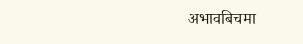अभावबिचमा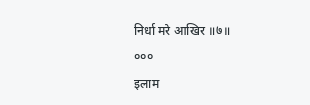निर्धा मरे आखिर ॥७॥
०००
इलाम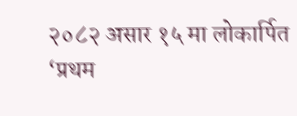२०८२ असार १५ मा लोकार्पित ‘प्रथम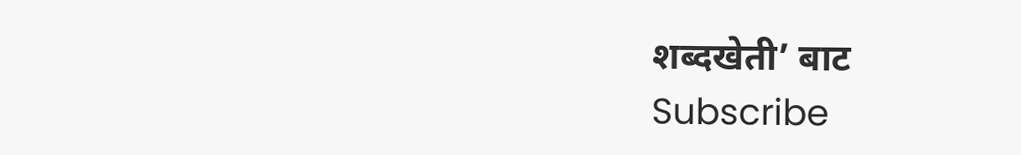शब्दखेती’ बाट
Subscribe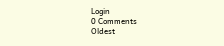Login
0 Comments
Oldest